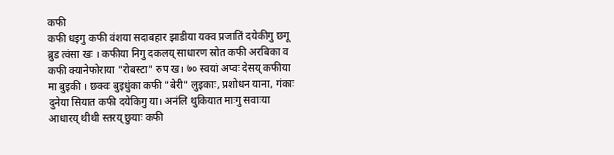कफी
कफी धइगु कफी वंशया सदाबहार झाडीया यक्व प्रजातिं दयेकीगु छगू ब्रुड त्वंसा खः । कफीया निगु दकलय् साधारण स्रोत कफी अरबिका व कफी क्यानेफोराया "रोबस्टा" रुप ख। ७० स्वयां अप्वः देसय् कफीया मा बुइकी । छक्वः बुइधुंका कफी "बेरी" लुइकाः, प्रशोधन याना, गंकाः दुनेया सियात कफी दयेकिगु या। अनंलि थुकियात माःगु सवाःया आधारय् थीथी स्तरय् छुयाः कफी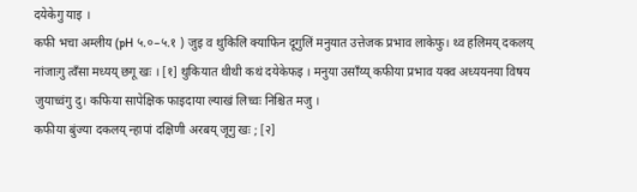दयेकेगु याइ ।
कफी भचा अम्लीय (pH ५.०–५.१ ) जुइ व थुकिलि क्याफिन दूगुलिं मनुयात उत्तेजक प्रभाव लाकेफु। थ्व हलिमय् दकलय् नांजाःगु त्वँसा मध्यय् छगू खः । [१] थुकियात थीथी कथं दयेकेफइ । मनुया उसाँय्य् कफीया प्रभाव यक्व अध्ययनया विषय जुयाच्वंगु दु। कफिया सापेक्षिक फाइदाया ल्याखं लिच्वः निश्चित मजु ।
कफीया बुंज्या दकलय् न्हापां दक्षिणी अरबय् जूगु खः ; [२]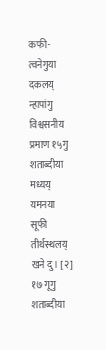कफी-त्वनेगुया दकलय् न्हापांगु विश्वसनीय प्रमाण १५गु शताब्दीया मध्यय् यमनया सूफी तीर्थस्थलय् खने दु। [२]
१७ गूगु शताब्दीया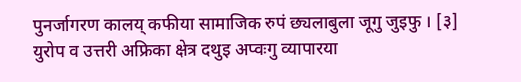पुनर्जागरण कालय् कफीया सामाजिक रुपं छ्यलाबुला जूगु जुइफु । [३] युरोप व उत्तरी अफ्रिका क्षेत्र दथुइ अप्वःगु व्यापारया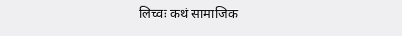लिच्वः कथं सामाजिक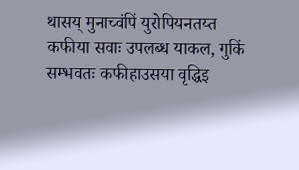थासय् मुनाच्वंपिं युरोपियनतय्त कफीया सवाः उपलब्ध याकल, गुकिं सम्भवतः कफीहाउसया वृद्धिइ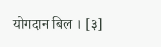योगदान बिल । [३]